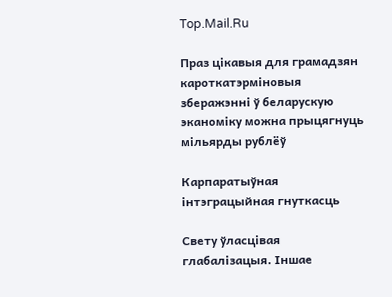Top.Mail.Ru

Праз цікавыя для грамадзян кароткатэрміновыя зберажэнні ў беларускую эканоміку можна прыцягнуць мільярды рублёў

Карпаратыўная інтэграцыйная гнуткасць

Свету ўласцівая глабалізацыя. Іншае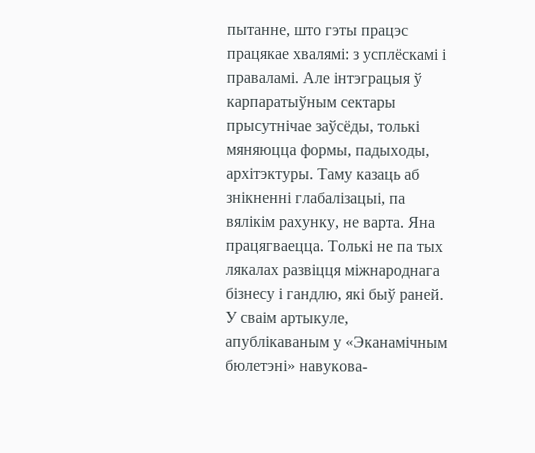пытанне, што гэты працэс працякае хвалямі: з усплёскамі і праваламі. Але інтэграцыя ў карпаратыўным сектары прысутнічае заўсёды, толькі мяняюцца формы, падыходы, архітэктуры. Таму казаць аб знікненні глабалізацыі, па вялікім рахунку, не варта. Яна працягваецца. Толькі не па тых лякалах развіцця міжнароднага бізнесу і гандлю, які быў раней. У сваім артыкуле, апублікаваным у «Эканамічным бюлетэні» навукова-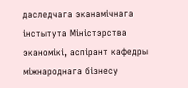даследчага эканамічнага інстытута Міністэрства эканомікі, аспірант кафедры міжнароднага бізнесу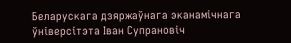Беларускага дзяржаўнага эканамічнага ўніверсітэта Іван Супрановіч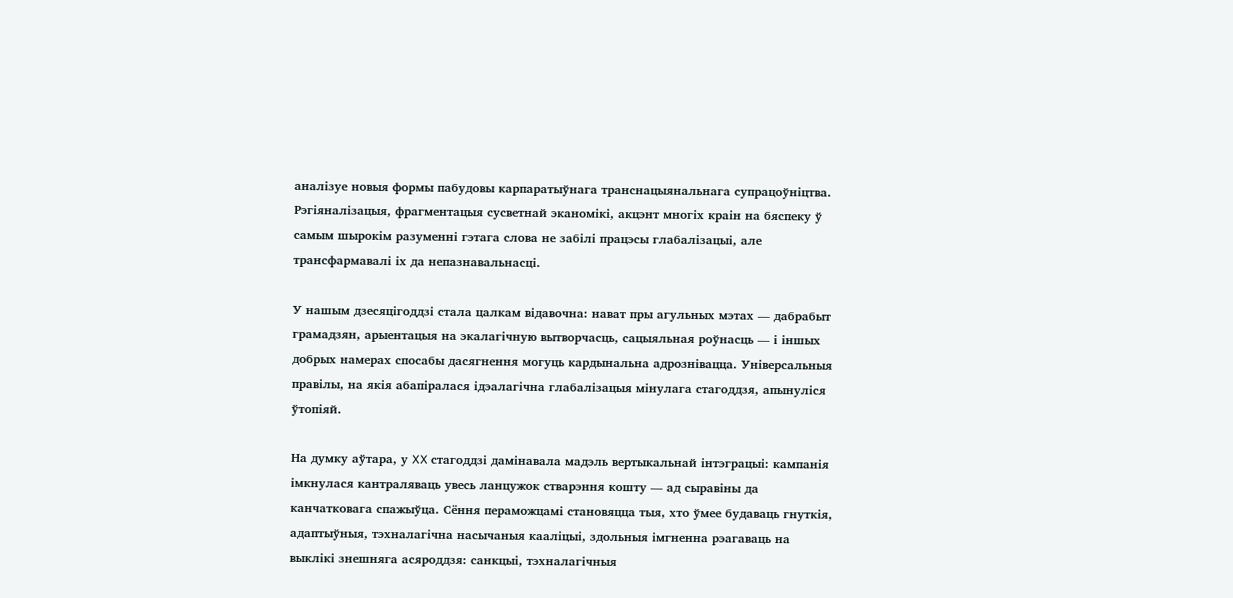аналізуе новыя формы пабудовы карпаратыўнага транснацыянальнага супрацоўніцтва. Рэгіяналізацыя, фрагментацыя сусветнай эканомікі, акцэнт многіх краін на бяспеку ў самым шырокім разуменні гэтага слова не забілі працэсы глабалізацыі, але трансфармавалі іх да непазнавальнасці.

У нашым дзесяцігоддзі стала цалкам відавочна: нават пры агульных мэтах — дабрабыт грамадзян, арыентацыя на экалагічную вытворчасць, сацыяльная роўнасць — і іншых добрых намерах спосабы дасягнення могуць кардынальна адрознівацца. Універсальныя правілы, на якія абапіралася ідэалагічна глабалізацыя мінулага стагоддзя, апынуліся ўтопіяй.

На думку аўтара, у XX стагоддзі дамінавала мадэль вертыкальнай інтэграцыі: кампанія імкнулася кантраляваць увесь ланцужок стварэння кошту — ад сыравіны да канчатковага спажыўца. Сёння пераможцамі становяцца тыя, хто ўмее будаваць гнуткія, адаптыўныя, тэхналагічна насычаныя кааліцыі, здольныя імгненна рэагаваць на выклікі знешняга асяроддзя: санкцыі, тэхналагічныя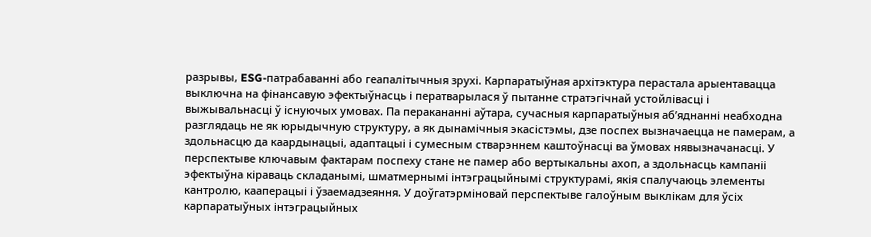разрывы, ESG-патрабаванні або геапалітычныя зрухі. Карпаратыўная архітэктура перастала арыентавацца выключна на фінансавую эфектыўнасць і ператварылася ў пытанне стратэгічнай устойлівасці і выжывальнасці ў існуючых умовах. Па перакананні аўтара, сучасныя карпаратыўныя аб’яднанні неабходна разглядаць не як юрыдычную структуру, а як дынамічныя экасістэмы, дзе поспех вызначаецца не памерам, а здольнасцю да каардынацыі, адаптацыі і сумесным стварэннем каштоўнасці ва ўмовах нявызначанасці. У перспектыве ключавым фактарам поспеху стане не памер або вертыкальны ахоп, а здольнасць кампаніі эфектыўна кіраваць складанымі, шматмернымі інтэграцыйнымі структурамі, якія спалучаюць элементы кантролю, кааперацыі і ўзаемадзеяння. У доўгатэрміновай перспектыве галоўным выклікам для ўсіх карпаратыўных інтэграцыйных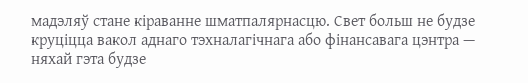мадэляў стане кіраванне шматпалярнасцю. Свет больш не будзе круціцца вакол аднаго тэхналагічнага або фінансавага цэнтра — няхай гэта будзе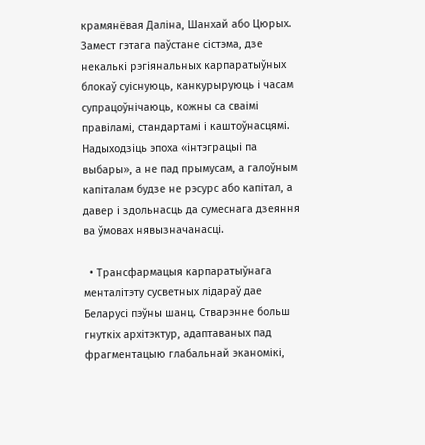крамянёвая Даліна, Шанхай або Цюрых. Замест гэтага паўстане сістэма, дзе некалькі рэгіянальных карпаратыўных блокаў суіснуюць, канкурыруюць і часам супрацоўнічаюць, кожны са сваімі правіламі, стандартамі і каштоўнасцямі. Надыходзіць эпоха «інтэграцыі па выбары», а не пад прымусам, а галоўным капіталам будзе не рэсурс або капітал, а давер і здольнасць да сумеснага дзеяння ва ўмовах нявызначанасці.

  • Трансфармацыя карпаратыўнага менталітэту сусветных лідараў дае Беларусі пэўны шанц. Стварэнне больш гнуткіх архітэктур, адаптаваных пад фрагментацыю глабальнай эканомікі,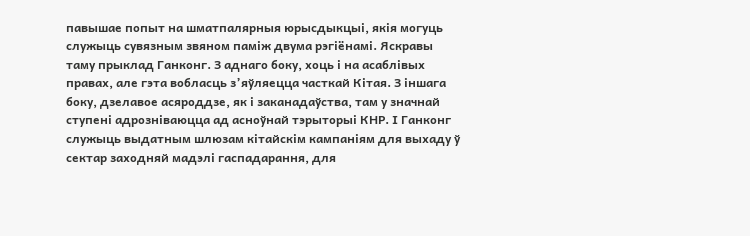павышае попыт на шматпалярныя юрысдыкцыі, якія могуць служыць сувязным звяном паміж двума рэгіёнамі. Яскравы таму прыклад Ганконг. З аднаго боку, хоць і на асаблівых правах, але гэта вобласць з’яўляецца часткай Кітая. З іншага боку, дзелавое асяроддзе, як і заканадаўства, там у значнай ступені адрозніваюцца ад асноўнай тэрыторыі КНР. І Ганконг служыць выдатным шлюзам кітайскім кампаніям для выхаду ў сектар заходняй мадэлі гаспадарання, для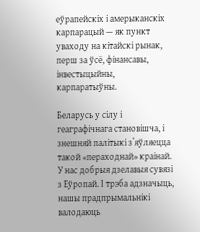еўрапейскіх і амерыканскіх карпарацый — як пункт уваходу на кітайскі рынак, перш за ўсё, фінансавы, інвестыцыйны, карпаратыўны.

Беларусь у сілу і геаграфічнага становішча, і знешняй палітыкі з’яўляецца такой «пераходнай» краінай. У нас добрыя дзелавыя сувязі з Еўропай. І трэба адзначыць, нашы прадпрымальнікі валодаюць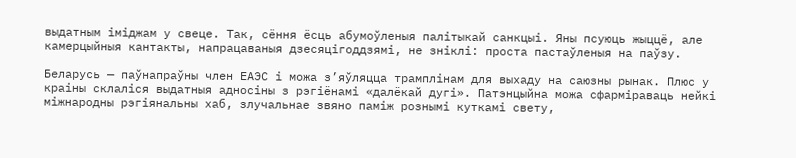выдатным іміджам у свеце. Так, сёння ёсць абумоўленыя палітыкай санкцыі. Яны псуюць жыццё, але камерцыйныя кантакты, напрацаваныя дзесяцігоддзямі, не зніклі: проста пастаўленыя на паўзу.

Беларусь — паўнапраўны член ЕАЭС і можа з’яўляцца трамплінам для выхаду на саюзны рынак. Плюс у краіны склаліся выдатныя адносіны з рэгіёнамі «далёкай дугі». Патэнцыйна можа сфарміраваць нейкі міжнародны рэгіянальны хаб, злучальнае звяно паміж рознымі куткамі свету,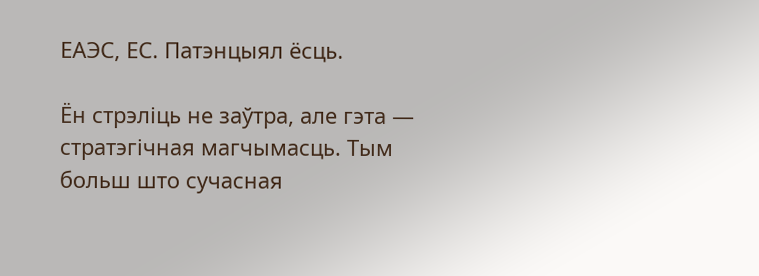ЕАЭС, ЕС. Патэнцыял ёсць.

Ён стрэліць не заўтра, але гэта — стратэгічная магчымасць. Тым больш што сучасная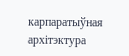карпаратыўная архітэктура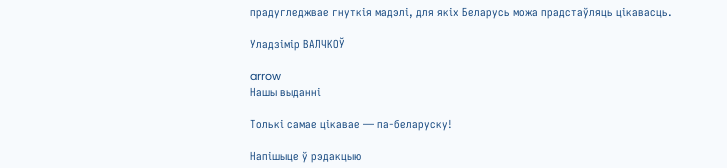прадугледжвае гнуткія мадэлі, для якіх Беларусь можа прадстаўляць цікавасць.

Уладзімір ВАЛЧКОЎ

arrow
Нашы выданні

Толькі самае цікавае — па-беларуску!

Напішыце ў рэдакцыю